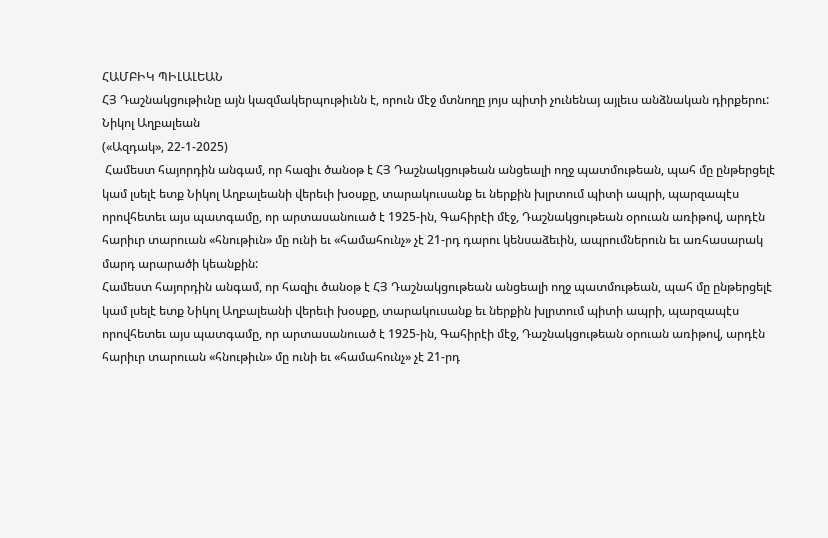ՀԱՄԲԻԿ ՊԻԼԱԼԵԱՆ
ՀՅ Դաշնակցութիւնը այն կազմակերպութիւնն է, որուն մէջ մտնողը յոյս պիտի չունենայ այլեւս անձնական դիրքերու:
Նիկոլ Աղբալեան
(«Ազդակ», 22-1-2025)
 Համեստ հայորդին անգամ, որ հազիւ ծանօթ է ՀՅ Դաշնակցութեան անցեալի ողջ պատմութեան, պահ մը ընթերցելէ կամ լսելէ ետք Նիկոլ Աղբալեանի վերեւի խօսքը, տարակուսանք եւ ներքին խլրտում պիտի ապրի, պարզապէս որովհետեւ այս պատգամը, որ արտասանուած է 1925-ին, Գահիրէի մէջ, Դաշնակցութեան օրուան առիթով, արդէն հարիւր տարուան «հնութիւն» մը ունի եւ «համահունչ» չէ 21-րդ դարու կենսաձեւին, ապրումներուն եւ առհասարակ մարդ արարածի կեանքին:
Համեստ հայորդին անգամ, որ հազիւ ծանօթ է ՀՅ Դաշնակցութեան անցեալի ողջ պատմութեան, պահ մը ընթերցելէ կամ լսելէ ետք Նիկոլ Աղբալեանի վերեւի խօսքը, տարակուսանք եւ ներքին խլրտում պիտի ապրի, պարզապէս որովհետեւ այս պատգամը, որ արտասանուած է 1925-ին, Գահիրէի մէջ, Դաշնակցութեան օրուան առիթով, արդէն հարիւր տարուան «հնութիւն» մը ունի եւ «համահունչ» չէ 21-րդ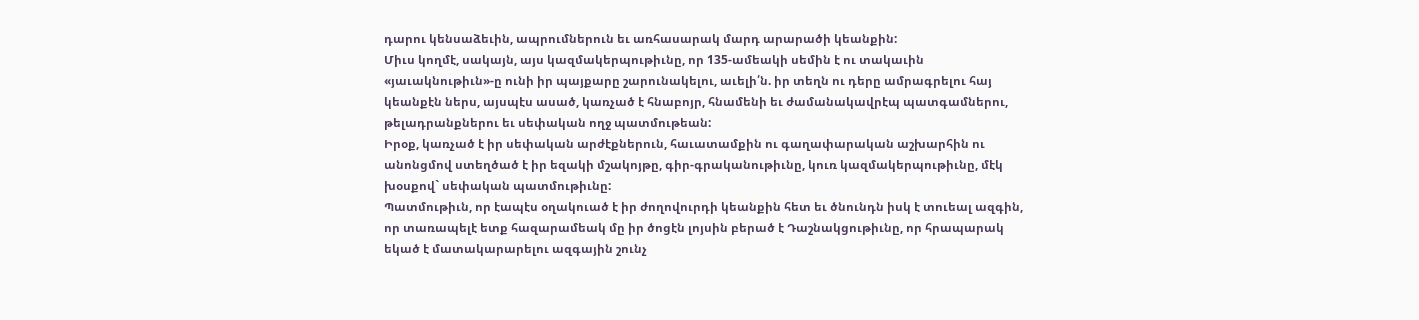դարու կենսաձեւին, ապրումներուն եւ առհասարակ մարդ արարածի կեանքին:
Միւս կողմէ, սակայն, այս կազմակերպութիւնը, որ 135-ամեակի սեմին է ու տակաւին «յաւակնութիւն»-ը ունի իր պայքարը շարունակելու, աւելի՛ն. իր տեղն ու դերը ամրագրելու հայ կեանքէն ներս, այսպէս ասած, կառչած է հնաբոյր, հնամենի եւ ժամանակավրէպ պատգամներու, թելադրանքներու եւ սեփական ողջ պատմութեան:
Իրօք, կառչած է իր սեփական արժէքներուն, հաւատամքին ու գաղափարական աշխարհին ու անոնցմով ստեղծած է իր եզակի մշակոյթը, գիր-գրականութիւնը, կուռ կազմակերպութիւնը, մէկ խօսքով` սեփական պատմութիւնը:
Պատմութիւն, որ էապէս օղակուած է իր ժողովուրդի կեանքին հետ եւ ծնունդն իսկ է տուեալ ազգին, որ տառապելէ ետք հազարամեակ մը իր ծոցէն լոյսին բերած է Դաշնակցութիւնը, որ հրապարակ եկած է մատակարարելու ազգային շունչ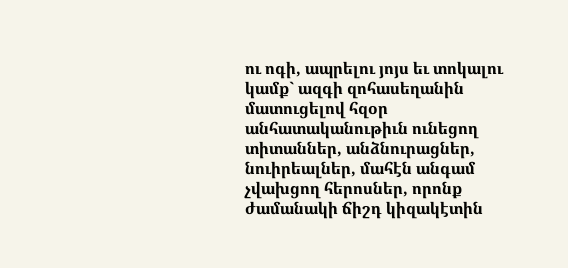ու ոգի, ապրելու յոյս եւ տոկալու կամք` ազգի զոհասեղանին մատուցելով հզօր անհատականութիւն ունեցող տիտաններ, անձնուրացներ, նուիրեալներ, մահէն անգամ չվախցող հերոսներ, որոնք ժամանակի ճիշդ կիզակէտին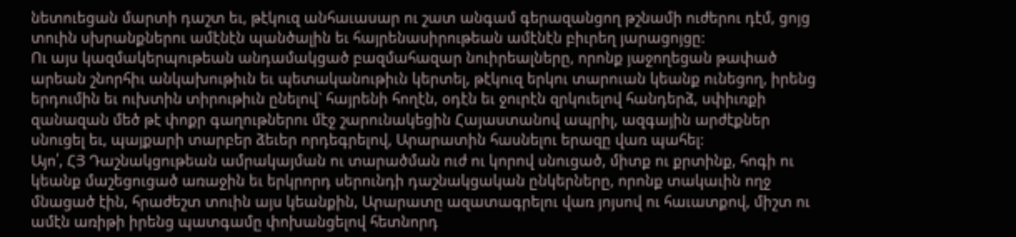նետուեցան մարտի դաշտ եւ, թէկուզ անհաւասար ու շատ անգամ գերազանցող թշնամի ուժերու դէմ, ցոյց տուին սխրանքներու ամէնէն պանծալին եւ հայրենասիրութեան ամէնէն բիւրեղ յարացոյցը:
Ու այս կազմակերպութեան անդամակցած բազմահազար նուիրեալները, որոնք յաջողեցան թափած արեան շնորհիւ անկախութիւն եւ պետականութիւն կերտել, թէկուզ երկու տարուան կեանք ունեցող, իրենց երդումին եւ ուխտին տիրութիւն ընելով` հայրենի հողէն, օդէն եւ ջուրէն զրկուելով հանդերձ, սփիւռքի զանազան մեծ թէ փոքր գաղութներու մէջ շարունակեցին Հայաստանով ապրիլ, ազգային արժէքներ սնուցել եւ, պայքարի տարբեր ձեւեր որդեգրելով, Արարատին հասնելու երազը վառ պահել:
Այո՛, ՀՅ Դաշնակցութեան ամրակայման ու տարածման ուժ ու կորով սնուցած, միտք ու քրտինք, հոգի ու կեանք մաշեցուցած առաջին եւ երկրորդ սերունդի դաշնակցական ընկերները, որոնք տակաւին ողջ մնացած էին, հրաժեշտ տուին այս կեանքին, Արարատը ազատագրելու վառ յոյսով ու հաւատքով, միշտ ու ամէն առիթի իրենց պատգամը փոխանցելով հետնորդ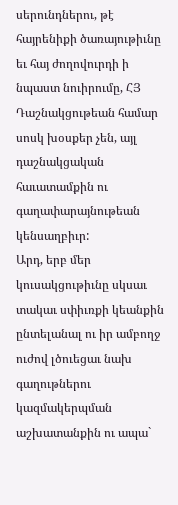սերունդներու, թէ հայրենիքի ծառայութիւնը եւ հայ ժողովուրդի ի նպաստ նուիրումը, ՀՅ Դաշնակցութեան համար սոսկ խօսքեր չեն, այլ դաշնակցական հաւատամքին ու գաղափարայնութեան կենսաղբիւր:
Արդ, երբ մեր կուսակցութիւնը սկսաւ տակաւ սփիւռքի կեանքին ընտելանալ ու իր ամբողջ ուժով լծուեցաւ նախ գաղութներու կազմակերպման աշխատանքին ու ապա`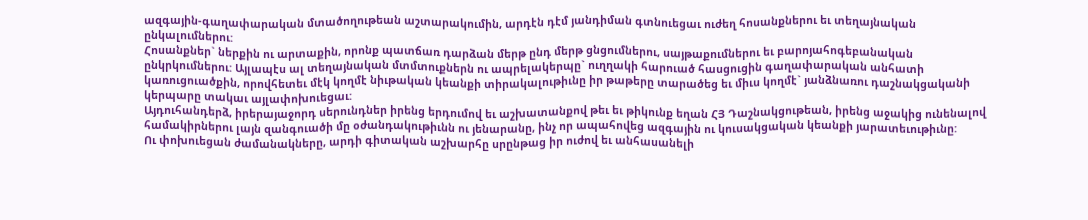ազգային-գաղափարական մտածողութեան աշտարակումին, արդէն դէմ յանդիման գտնուեցաւ ուժեղ հոսանքներու եւ տեղայնական ընկալումներու:
Հոսանքներ` ներքին ու արտաքին, որոնք պատճառ դարձան մերթ ընդ մերթ ցնցումներու, սայթաքումներու եւ բարոյահոգեբանական ընկրկումներու: Այլապէս ալ տեղայնական մտմտուքներն ու ապրելակերպը` ուղղակի հարուած հասցուցին գաղափարական անհատի կառուցուածքին, որովհետեւ մէկ կողմէ նիւթական կեանքի տիրակալութիւնը իր թաթերը տարածեց եւ միւս կողմէ` յանձնառու դաշնակցականի կերպարը տակաւ այլափոխուեցաւ:
Այդուհանդերձ, իրերայաջորդ սերունդներ իրենց երդումով եւ աշխատանքով թեւ եւ թիկունք եղան ՀՅ Դաշնակցութեան, իրենց աջակից ունենալով համակիրներու լայն զանգուածի մը օժանդակութիւնն ու յենարանը, ինչ որ ապահովեց ազգային ու կուսակցական կեանքի յարատեւութիւնը:
Ու փոխուեցան ժամանակները, արդի գիտական աշխարհը սրընթաց իր ուժով եւ անհասանելի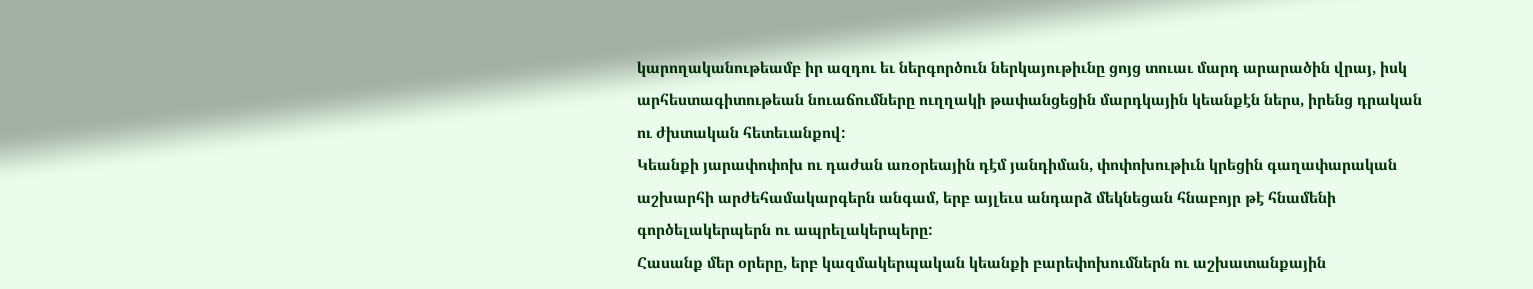կարողականութեամբ իր ազդու եւ ներգործուն ներկայութիւնը ցոյց տուաւ մարդ արարածին վրայ, իսկ արհեստագիտութեան նուաճումները ուղղակի թափանցեցին մարդկային կեանքէն ներս, իրենց դրական ու ժխտական հետեւանքով:
Կեանքի յարափոփոխ ու դաժան առօրեային դէմ յանդիման, փոփոխութիւն կրեցին գաղափարական աշխարհի արժեհամակարգերն անգամ, երբ այլեւս անդարձ մեկնեցան հնաբոյր թէ հնամենի գործելակերպերն ու ապրելակերպերը:
Հասանք մեր օրերը, երբ կազմակերպական կեանքի բարեփոխումներն ու աշխատանքային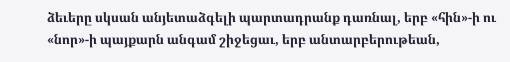ձեւերը սկսան անյետաձգելի պարտադրանք դառնալ, երբ «հին»-ի ու «նոր»-ի պայքարն անգամ շիջեցաւ, երբ անտարբերութեան,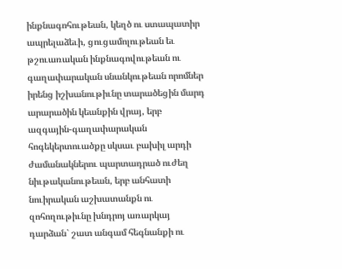ինքնագոհութեան, կեղծ ու ստապատիր ապրելաձեւի, ցուցամոլութեան եւ թշուառական ինքնագովութեան ու գաղափարական սնանկութեան որոմներ իրենց իշխանութիւնը տարածեցին մարդ արարածին կեանքին վրայ, երբ ազգային-գաղափարական հոգեկերտուածքը սկսաւ բախիլ արդի ժամանակներու պարտադրած ուժեղ նիւթականութեան, երբ անհատի նուիրական աշխատանքն ու զոհողութիւնը խնդրոյ առարկայ դարձան` շատ անգամ հեգնանքի ու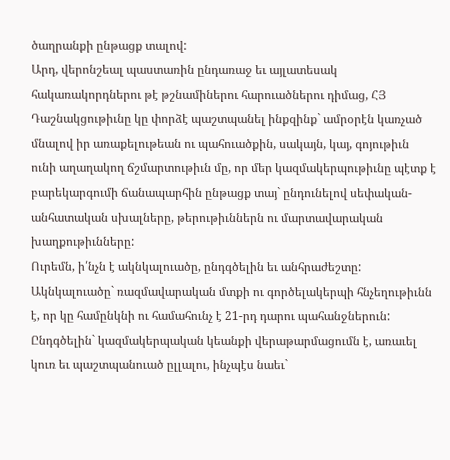ծաղրանքի ընթացք տալով:
Արդ, վերոնշեալ պաստառին ընդառաջ եւ այլատեսակ հակառակորդներու թէ թշնամիներու հարուածներու դիմաց, ՀՅ Դաշնակցութիւնը կը փորձէ պաշտպանել ինքզինք` ամրօրէն կառչած մնալով իր առաքելութեան ու պահուածքին, սակայն, կայ, գոյութիւն ունի աղաղակող ճշմարտութիւն մը, որ մեր կազմակերպութիւնը պէտք է բարեկարգումի ճանապարհին ընթացք տայ` ընդունելով սեփական-անհատական սխալները, թերութիւններն ու մարտավարական խաղքութիւնները:
Ուրեմն, ի՛նչն է ակնկալուածը, ընդգծելին եւ անհրաժեշտը:
Ակնկալուածը` ռազմավարական մտքի ու գործելակերպի հնչեղութիւնն է, որ կը համընկնի ու համահունչ է 21-րդ դարու պահանջներուն:
Ընդգծելին` կազմակերպական կեանքի վերաթարմացումն է, առաւել կուռ եւ պաշտպանուած ըլլալու, ինչպէս նաեւ`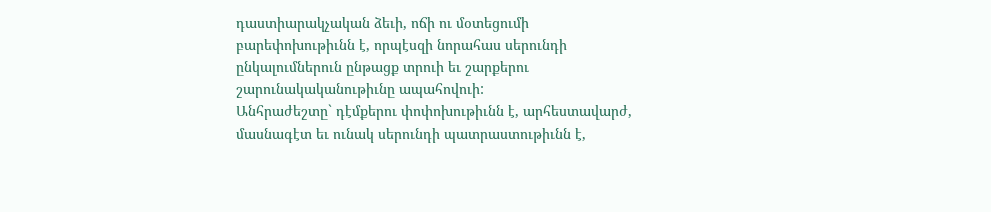դաստիարակչական ձեւի, ոճի ու մօտեցումի բարեփոխութիւնն է, որպէսզի նորահաս սերունդի ընկալումներուն ընթացք տրուի եւ շարքերու շարունակականութիւնը ապահովուի:
Անհրաժեշտը` դէմքերու փոփոխութիւնն է, արհեստավարժ, մասնագէտ եւ ունակ սերունդի պատրաստութիւնն է,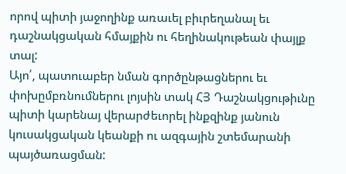որով պիտի յաջողինք առաւել բիւրեղանալ եւ դաշնակցական հմայքին ու հեղինակութեան փայլք տալ:
Այո՛, պատուաբեր նման գործընթացներու եւ փոխըմբռնումներու լոյսին տակ ՀՅ Դաշնակցութիւնը պիտի կարենայ վերարժեւորել ինքզինք յանուն կուսակցական կեանքի ու ազգային շտեմարանի պայծառացման: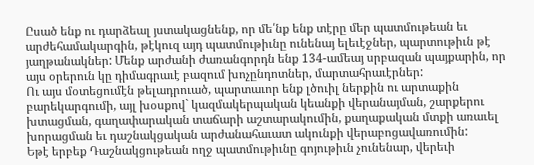Ըսած ենք ու դարձեալ յստակացնենք, որ մե՛նք ենք տէրը մեր պատմութեան եւ արժեհամակարգին, թէկուզ այդ պատմութիւնը ունենայ ելեւէջներ, պարտութիւն թէ յաղթանակներ: Մենք արժանի ժառանգորդն ենք 134-ամեայ սրբազան պայքարին, որ այս օրերուն կը դիմագրաւէ բազում խոչընդոտներ, մարտահրաւէրներ:
Ու այս մօտեցումէն թելադրուած, պարտաւոր ենք լծուիլ ներքին ու արտաքին բարեկարգումի, այլ խօսքով` կազմակերպական կեանքի վերանայման, շարքերու խտացման, գաղափարական տաճարի աշտարակումին, քաղաքական մտքի առաւել խորացման եւ դաշնակցական արժանահաւատ ակունքի վերաբոցավառումին:
Եթէ երբեք Դաշնակցութեան ողջ պատմութիւնը գոյութիւն չունենար, վերեւի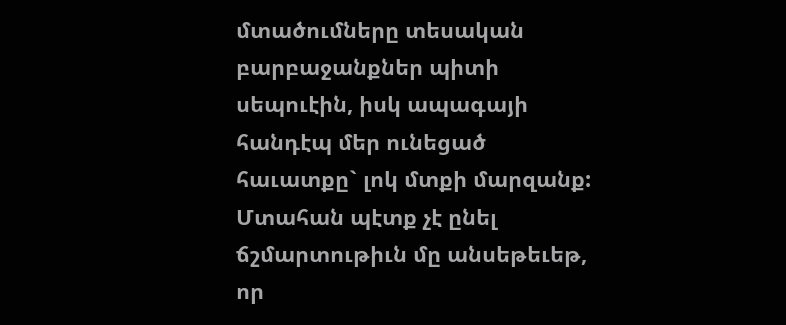մտածումները տեսական բարբաջանքներ պիտի սեպուէին, իսկ ապագայի հանդէպ մեր ունեցած հաւատքը` լոկ մտքի մարզանք:
Մտահան պէտք չէ ընել ճշմարտութիւն մը անսեթեւեթ, որ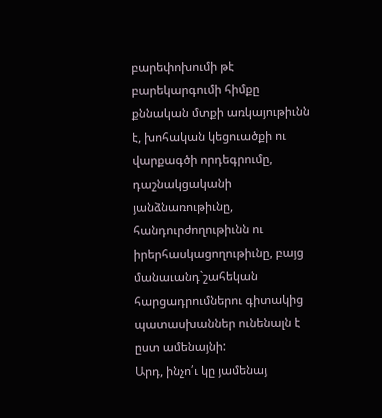բարեփոխումի թէ բարեկարգումի հիմքը քննական մտքի առկայութիւնն է, խոհական կեցուածքի ու վարքագծի որդեգրումը, դաշնակցականի յանձնառութիւնը, հանդուրժողութիւնն ու իրերհասկացողութիւնը, բայց մանաւանդ`շահեկան հարցադրումներու գիտակից պատասխաններ ունենալն է ըստ ամենայնի:
Արդ, ինչո՛ւ կը յամենայ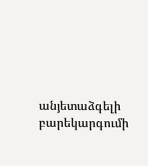անյետաձգելի բարեկարգումի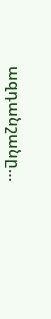ազդանշանը…